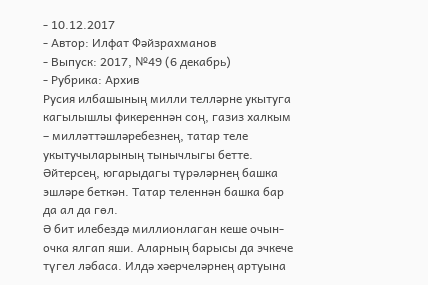- 10.12.2017
- Автор: Илфат Фәйзрахманов
- Выпуск: 2017, №49 (6 декабрь)
- Рубрика: Архив
Русия илбашының милли телләрне укытуга кагылышлы фикереннән соң, газиз халкым – милләттәшләребезнең, татар теле укытучыларының тынычлыгы бетте. Әйтерсең, югарыдагы түрәләрнең башка эшләре беткән. Татар теленнән башка бар да ал да гөл.
Ә бит илебездә миллионлаган кеше очын-очка ялгап яши. Аларның барысы да эчкече түгел ләбаса. Илдә хәерчеләрнең артуына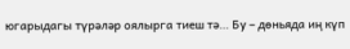югарыдагы түрәләр оялырга тиеш тә… Бу – дөньяда иң күп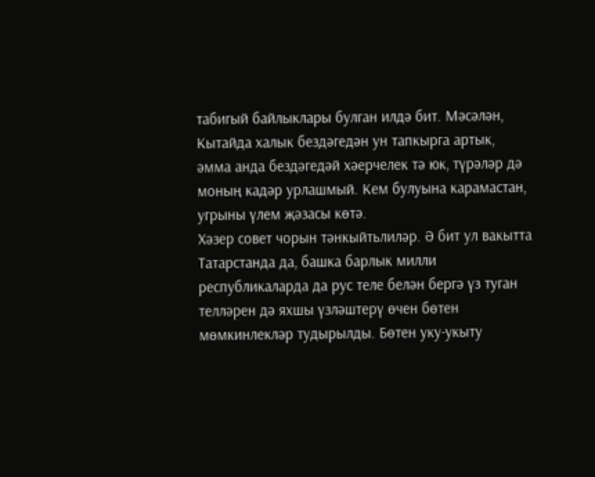табигый байлыклары булган илдә бит. Мәсәлән, Кытайда халык бездәгедән ун тапкырга артык, әмма анда бездәгедәй хәерчелек тә юк, түрәләр дә моның кадәр урлашмый. Кем булуына карамастан, угрыны үлем җәзасы көтә.
Хәзер совет чорын тәнкыйтьлиләр. Ә бит ул вакытта Татарстанда да, башка барлык милли республикаларда да рус теле белән бергә үз туган телләрен дә яхшы үзләштерү өчен бөтен мөмкинлекләр тудырылды. Бөтен уку-укыту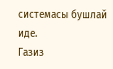системасы бушлай иде.
Газиз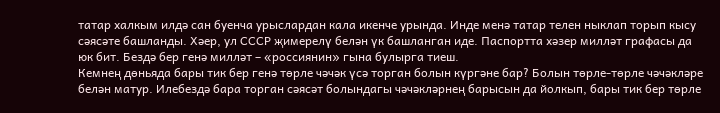татар халкым илдә сан буенча урыслардан кала икенче урында. Инде менә татар телен ныклап торып кысу сәясәте башланды. Хәер, ул СССР җимерелү белән үк башланган иде. Паспортта хәзер милләт графасы да юк бит. Бездә бер генә милләт – «россиянин» гына булырга тиеш.
Кемнең дөньяда бары тик бер генә төрле чәчәк үсә торган болын күргәне бар? Болын төрле-төрле чәчәкләре белән матур. Илебездә бара торган сәясәт болындагы чәчәкләрнең барысын да йолкып, бары тик бер төрле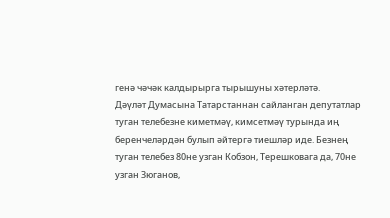генә чәчәк калдырырга тырышуны хәтерләтә.
Дәүләт Думасына Татарстаннан сайланган депутатлар туган телебезне киметмәү, кимсетмәү турында иң беренчеләрдән булып әйтергә тиешләр иде. Безнең туган телебез 80не узган Кобзон, Терешковага да, 70не узган Зюганов,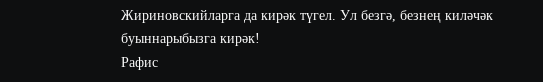Жириновскийларга да кирәк түгел. Ул безгә, безнең киләчәк буыннарыбызга кирәк!
Рафис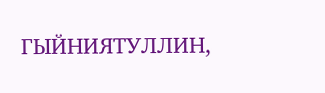ГЫЙНИЯТУЛЛИН,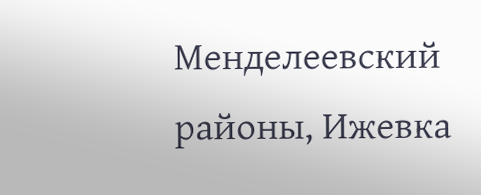Менделеевский районы, Ижевка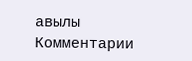авылы
Комментарии